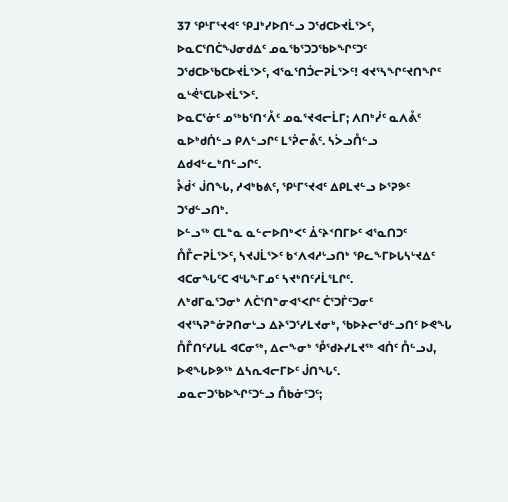37 ᕿᒻᒥᕐᔪᐊᑦ ᕿᒧᒃᓯᐅᑎᓪᓗ ᑐᖁᑕᐅᔪᒫᕐᐳᑦ, ᐅᓇᑕᕐᑎᑖᖑᓂᑯᐃᑦ ᓄᓇᖃᕐᑐᑐᖃᐅᖏᑦᑐᑦ ᑐᖁᑕᐅᖃᑕᐅᔪᒫᕐᐳᑦ, ᐊᕐᓇᕐᑎᑑᓕᕈᒫᕐᐳᑦ! ᐊᔪᕐᓴᖏᑦᔪᑎᖏᑦ ᓇᒡᕚᕐᑕᒐᐅᔪᒫᕐᐳᑦ.
ᐅᓇᑕᕐᓃᑦ ᓄᖅᑲᕐᑎᑉᐰᑦ ᓄᓇᕐᔪᐊᓕᒫᒥ; ᐱᑎᒃᓰᑦ ᓇᐱᕔᑦ ᓇᐅᒃᑯᑏᓪᓗ ᑭᐱᓪᓗᒋᑦ ᒪᕐᕉᓕᕔᑦ. ᓴᐴᓗᑍᓪᓗ ᐃᑯᐊᓪᓚᒃᑎᓪᓗᒋᑦ.
ᔧᑰᑉ ᒎᑎᖓ, ᓱᐊᒃᑲᕕᑦ, ᕿᒻᒥᕐᔪᐊᑦ ᐃᑭᒪᔪᓪᓗ ᐅᕐᕈᕗᑦ ᑐᖁᓪᓗᑎᒃ.
ᐅᓪᓗᖅ ᑕᒪᓐᓇ ᓇᓪᓕᐅᑎᒃᐸᑦ ᐄᑦᔨᑉᑎᒥᐅᑦ ᐊᕐᓇᑎᑐᑦ ᑍᒤᓕᕈᒫᕐᐳᑦ, ᓴᔪᒍᒫᕐᐳᑦ ᑲᑉᐱᐊᓱᒡᓗᑎᒃ ᕿᓚᖕᒥᐅᒐᓴᒡᔪᐃᑦ ᐊᑕᓂᖓᑦᑕ ᐊᒡᒐᖕᒥᓄᑦ ᓴᔪᒃᑎᑦᓱᒫᕐᒪᒋᑦ.
ᐱᒃᑯᒥᓇᕐᑐᓂᒃ ᐱᑖᕐᑎᓐᓂᐊᕐᐸᒋᑦ ᑖᕐᑐᒦᑦᑐᓂᑦ ᐊᔪᕐᓴᕈᓐᓃᕈᑎᓂᒡᓗ ᐃᔨᕐᑐᕐᓯᒪᔪᓂᒃ, ᖃᐅᔨᓕᖁᓪᓗᑎᑦ ᐅᕙᖓ ᑍᒤᑎᑦᓯᒐᒪ ᐊᑕᓂᖅ, ᐃᓕᖕᓂᒃ ᕾᖁᔨᓯᒪᔪᖅ ᐊᑏᑦ ᑍᓪᓗᒍ, ᐅᕙᖓᐅᕗᖅ ᐃᓴᕆᐊᓕᒥᐅᑦ ᒎᑎᖓᑦ.
ᓄᓇᓕᑐᖃᐅᖏᑦᑐᓪᓗ ᑍᑲᓃᑦᑐᑦ;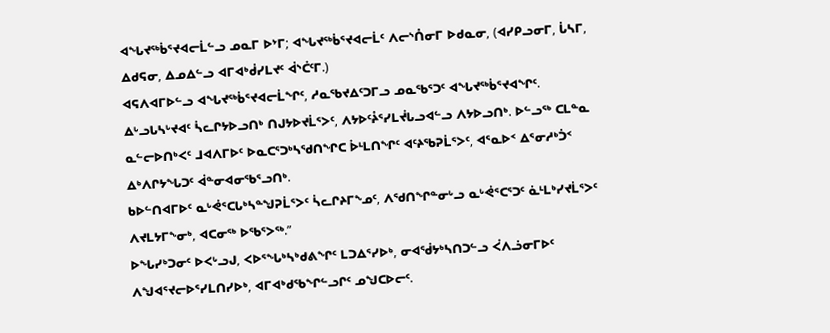ᐊᖓᔪᖅᑳᕐᔪᐊᓕᒫᓪᓗ ᓄᓇᒥ ᐅᔾᒥ; ᐊᖓᔪᖅᑳᕐᔪᐊᓕᒫᑦ ᐱᓕᔅᑍᓂᒥ ᐅᑯᓇᓂ, (ᐊᓯᑭᓗᓂᒥ, ᒑᓴᒥ, ᐃᑯᕋᓂ, ᐃᓄᐃᓪᓗ ᐊᒥᐊᒃᑰᓯᒪᔪᑦ ᐋᔅᑖᑦᒥ.)
ᐊᕋᐱᐊᒥᐅᓪᓗ ᐊᖓᔪᖅᑳᕐᔪᐊᓕᒫᖏᑦ, ᓱᓇᖃᔪᐃᑦᑐᒥᓗ ᓄᓇᖃᕐᑐᑦ ᐊᖓᔪᖅᑳᕐᔪᐊᖏᑦ.
ᐃᒡᓗᒐᓴᒡᔪᐊᑦ ᓵᓚᒋᔭᐅᓗᑎᒃ ᑎᒍᔭᐅᔪᒫᕐᐳᑦ, ᐱᔭᐅᑦᔧᕐᓯᒪᔫᒐᓗᐊᓪᓗ ᐱᔭᐅᓗᑎᒃ. ᐅᓪᓗᖅ ᑕᒪᓐᓇ ᓇᓪᓕᐅᑎᒃᐸᑦ ᒧᐊᐱᒥᐅᑦ ᐅᓇᑕᕐᑐᒃᓴᖁᑎᖏᑕ ᐆᒻᒪᑎᖏᑦ ᐊᑦᔨᖃᕈᒫᕐᐳᑦ, ᐊᕐᓇᐅᑉ ᐃᕐᓂᓱᒃᑑᑉ ᐃᒃᐱᒋᔭᖓᑐᑦ ᐋᓐᓂᐊᓂᖃᕐᓗᑎᒃ.
ᑲᐅᓪᑎᐊᒥᐅᑦ ᓇᒡᕚᕐᑕᒐᒃᓴᓐᖑᕈᒫᕐᐳᑦ ᓵᓚᒋᔨᒥᖕᓄᑦ, ᐱᖁᑎᖏᓐᓂᒡᓗ ᓇᒡᕚᕐᑕᕐᑐᑦ ᓈᒻᒪᒃᓯᔪᒫᕐᐳᑦ ᐱᔪᒪᔭᒥᖕᓂᒃ, ᐊᑕᓂᖅ ᐅᖃᕐᐳᖅ.”
ᐅᖓᓯᒃᑐᓂᑦ ᐅᐸᒡᓗᒍ, ᐸᐅᕐᖓᒃᓴᒃᑯᕕᖏᑦ ᒪᑐᐃᕐᓯᐅᒃ, ᓂᐊᖂᔭᒃᓴᑎᑐᓪᓗ ᐹᐱᓘᓂᒥᐅᑦ ᐱᖑᐊᕐᔪᓕᐅᕐᓯᒪᑎᓯᐅᒃ, ᐊᒥᐊᒃᑯᖃᖏᓪᓗᒋᑦ ᓄᖑᑕᐅᓕᑦ.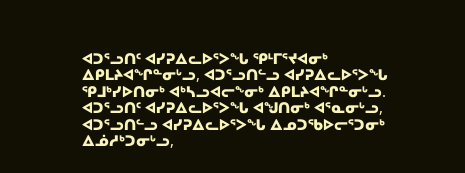ᐊᑐᕐᓗᑎᑦ ᐊᓯᕈᐃᓚᐅᕐᐳᖓ ᕿᒻᒥᕐᔪᐊᓂᒃ ᐃᑭᒪᔨᐊᖏᓐᓂᒡᓗ, ᐊᑐᕐᓗᑎᓪᓗ ᐊᓯᕈᐃᓚᐅᕐᐳᖓ ᕿᒧᒃᓯᐅᑎᓂᒃ ᐊᒃᓴᓗᐊᓕᖕᓂᒃ ᐃᑭᒪᔨᐊᖏᓐᓂᒡᓗ.
ᐊᑐᕐᓗᑎᑦ ᐊᓯᕈᐃᓚᐅᕐᐳᖓ ᐊᖑᑎᓂᒃ ᐊᕐᓇᓂᒡᓗ, ᐊᑐᕐᓗᑎᓪᓗ ᐊᓯᕈᐃᓚᐅᕐᐳᖓ ᐃᓄᑐᖃᐅᓕᕐᑐᓂᒃ ᐃᓅᓱᒃᑐᓂᒡᓗ,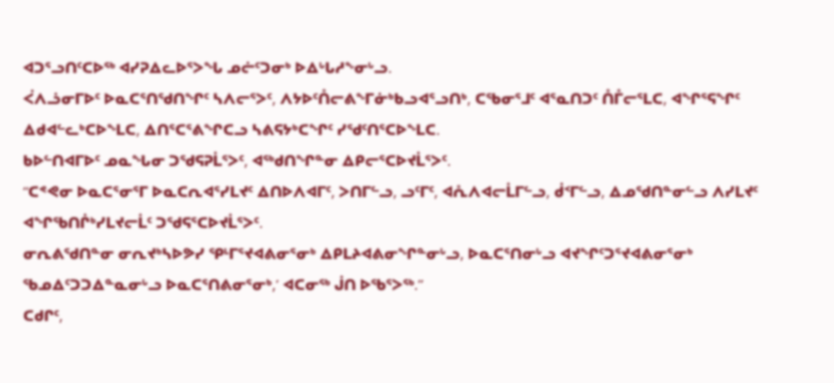ᐊᑐᕐᓗᑎᑦᑕᐅᖅ ᐊᓯᕈᐃᓚᐅᕐᐳᖓ ᓄᓖᑦᑐᓂᒃ ᐅᐃᒡᒐᓱᖕᓂᒡᓗ.
ᐹᐱᓘᓂᒥᐅᑦ ᐅᓇᑕᕐᑎᖁᑎᖏᑦ ᓴᐱᓕᕐᐳᑦ, ᐱᔭᐅᑦᑍᓕᕕᖕᒥᓃᒃᑲᓗᐊᕐᓗᑎᒃ, ᑕᖃᓂᕐᒧᑦ ᐊᕐᓇᑎᑐᑦ ᑍᒤᓕᕐᒪᑕ, ᐊᖏᕐᕋᖏᑦ ᐃᑯᐊᓪᓚᒃᑕᐅᖕᒪᑕ, ᐃᑎᕐᑕᕐᕕᖏᑕᓗ ᓴᕕᕋᔭᒃᑕᖏᑦ ᓯᖁᑦᑎᕐᑕᐅᖕᒪᑕ.
ᑲᐅᓪᑎᐊᒥᐅᑦ ᓄᓇᖓᓂ ᑐᖁᕋᕈᒫᕐᐳᑦ, ᐊᖅᑯᑎᖏᓐᓂ ᐃᑭᓕᕐᑕᐅᔪᒫᕐᐳᑦ.
“ᑕᕝᕙᓂ ᐅᓇᑕᕐᓂᕐᒥ ᐅᓇᑕᕆᐊᕐᓯᒪᔪᑦ ᐃᑎᐅᐱᐊᒥᑦ, ᐳᑎᒥᓪᓗ, ᓗᑦᒥᑦ, ᐊᕅᐱᐊᓕᒫᒥᓪᓗ, ᑰᑉᒥᓪᓗ, ᐃᓄᖁᑎᓐᓂᓪᓗ ᐱᓯᒪᔪᑦ ᐊᖏᖃᑎᒌᒃᓯᒪᔪᓕᒫᑦ ᑐᖁᕋᕐᑕᐅᔪᒫᕐᐳᑦ.
ᓂᕆᕕᖁᑎᓐᓂ ᓂᕆᔪᒃᓴᐅᕗᓯ ᕿᒻᒥᕐᔪᐊᕕᓂᕐᓂᒃ ᐃᑭᒪᔨᐊᕕᓂᖏᓐᓂᒡᓗ, ᐅᓇᑕᕐᑎᓂᒡᓗ ᐊᔪᖏᑦᑐᕐᔪᐊᕕᓂᕐᓂᒃ ᖃᓄᐃᑦᑐᑐᐃᓐᓇᓂᒡᓗ ᐅᓇᑕᕐᑎᕕᓂᕐᓂᒃ,’ ᐊᑕᓂᖅ ᒎᑎ ᐅᖃᕐᐳᖅ.”
ᑕᑯᒋᑦ,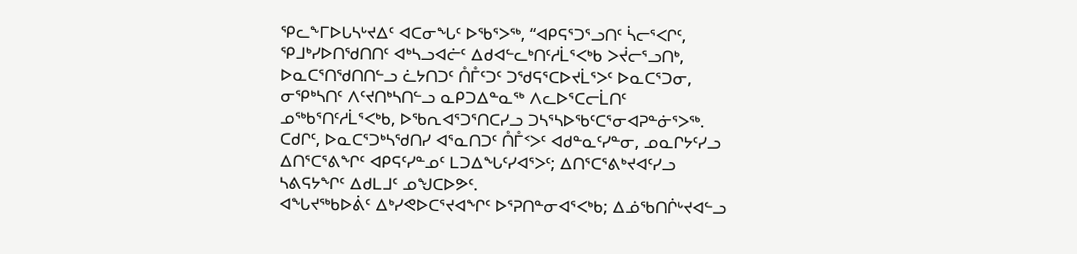ᕿᓚᖕᒥᐅᒐᓴᒡᔪᐃᑦ ᐊᑕᓂᖓᑦ ᐅᖃᕐᐳᖅ, “ᐊᑭᕋᕐᑐᕐᓗᑎᑦ ᓵᓕᕐᐸᒋᑦ, ᕿᒧᒃᓯᐅᑎᖁᑎᑎᑦ ᐊᒃᓴᓗᐊᓖᑦ ᐃᑯᐊᓪᓚᒃᑎᑦᓱᒫᕐᐸᒃᑲ ᐳᔫᓕᕐᓗᑎᒃ, ᐅᓇᑕᕐᑎᖁᑎᑎᓪᓗ ᓛᔭᑎᑐᑦ ᑍᒤᑦᑐᑦ ᑐᖁᕋᕐᑕᐅᔪᒫᕐᐳᑦ ᐅᓇᑕᕐᑐᓂ, ᓂᕿᒃᓴᑎᑦ ᐱᑦᔪᑎᒃᓴᑎᓪᓗ ᓇᑭᑐᐃᓐᓇᖅ ᐱᓚᐅᕐᑕᓕᒫᑎᑦ ᓄᖅᑲᕐᑎᑦᓱᒫᕐᐸᒃᑲ, ᐅᖃᕆᐊᕐᑐᕐᑎᑕᓯᓗ ᑐᓴᕐᓴᐅᖃᑦᑕᕐᓂᐊᕈᓐᓃᕐᐳᖅ.
ᑕᑯᒋᑦ, ᐅᓇᑕᕐᑐᒃᓴᖁᑎᓯ ᐊᕐᓇᑎᑐᑦ ᑍᒤᑉᐳᑦ ᐊᑯᓐᓇᑦᓯᓐᓂ, ᓄᓇᒋᔭᑦᓯᓗ ᐃᑎᕐᑕᕐᕕᖏᑦ ᐊᑭᕋᑦᓯᓐᓄᑦ ᒪᑐᐃᖓᑦᓯᐊᕐᐳᑦ; ᐃᑎᕐᑕᕐᕕᒃᔪᐊᑦᓯᓗ ᓴᕕᕋᔭᖏᑦ ᐃᑯᒪᒧᑦ ᓄᖑᑕᐅᕗᑦ.
ᐊᖓᔪᖅᑲᐅᕖᑦ ᐃᒃᓯᕙᐅᑕᕐᔪᐊᖏᑦ ᐅᕐᕈᑎᓐᓂᐊᕐᐸᒃᑲ; ᐃᓅᖃᑎᒌᒡᔪᐊᓪᓗ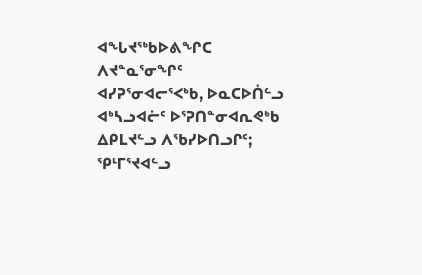ᐊᖓᔪᖅᑲᐅᕕᖏᑕ ᐱᔪᓐᓇᕐᓂᖏᑦ ᐊᓯᕈᕐᓂᐊᓕᕐᐸᒃᑲ, ᐅᓇᑕᐅᑏᓪᓗ ᐊᒃᓴᓗᐊᓖᑦ ᐅᕐᕈᑎᓐᓂᐊᕆᕙᒃᑲ ᐃᑭᒪᔪᓪᓗ ᐱᖃᓯᐅᑎᓗᒋᑦ; ᕿᒻᒥᕐᔪᐊᓪᓗ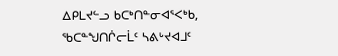ᐃᑭᒪᔪᓪᓗ ᑲᑕᒃᑎᓐᓂᐊᕐᐸᒃᑲ, ᖃᑕᓐᖑᑎᒌᓕᒫᑦ ᓴᕕᒡᔪᐊᒧᑦ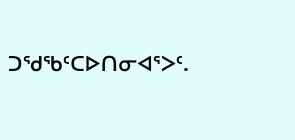ᑐᖁᖃᑦᑕᐅᑎᓂᐊᕐᐳᑦ.